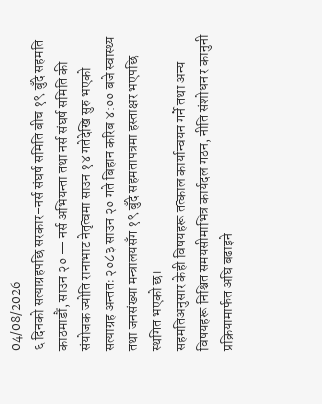04/08/2026
६ दिनको सत्याग्रहपछि सरकार–नर्स संघर्ष समिति बीच १९ बुँदे सहमति
काठमाडौं, साउन २० — नर्स अभियन्ता तथा नर्स संघर्ष समिति की संयोजक ज्योति रानाभाट नेतृत्वमा साउन १४ गतेदेखि सुरु भएको सत्याग्रह अन्ततः २०८३ साउन २० गते बिहान करिब ४:०० बजे स्वास्थ्य तथा जनसंख्या मन्त्रालयसँग १९ बुँदे सहमतापत्रमा हस्ताक्षर भएपछि स्थगित भएको छ।
सहमतिअनुसार केही विषयहरू तत्काल कार्यान्वयन गर्ने तथा अन्य विषयहरू निश्चित समयसीमाभित्र कार्यदल गठन, नीति संशोधन र कानुनी प्रक्रियामार्फत अघि बढाइने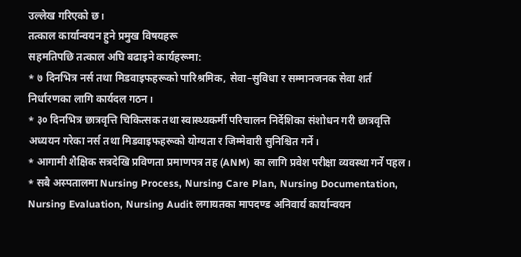उल्लेख गरिएको छ।
तत्काल कार्यान्वयन हुने प्रमुख विषयहरू
सहमतिपछि तत्काल अघि बढाइने कार्यहरूमा:
* ७ दिनभित्र नर्स तथा मिडवाइफहरूको पारिश्रमिक, सेवा–सुविधा र सम्मानजनक सेवा शर्त निर्धारणका लागि कार्यदल गठन।
* ३० दिनभित्र छात्रवृत्ति चिकित्सक तथा स्वास्थ्यकर्मी परिचालन निर्देशिका संशोधन गरी छात्रवृत्ति अध्ययन गरेका नर्स तथा मिडवाइफहरूको योग्यता र जिम्मेवारी सुनिश्चित गर्ने।
* आगामी शैक्षिक सत्रदेखि प्रविणता प्रमाणपत्र तह (ANM) का लागि प्रवेश परीक्षा व्यवस्था गर्ने पहल।
* सबै अस्पतालमा Nursing Process, Nursing Care Plan, Nursing Documentation, Nursing Evaluation, Nursing Audit लगायतका मापदण्ड अनिवार्य कार्यान्वयन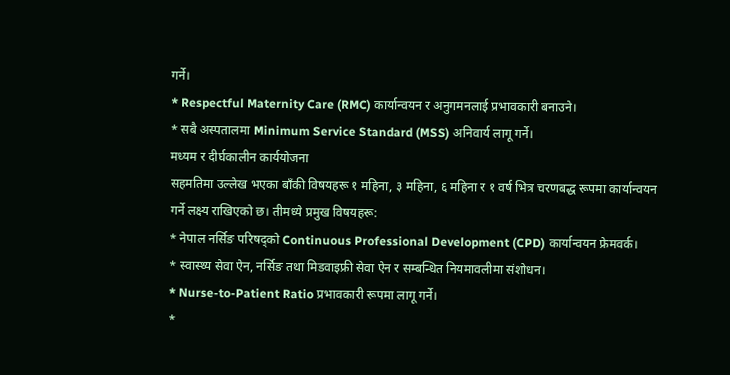गर्ने।
* Respectful Maternity Care (RMC) कार्यान्वयन र अनुगमनलाई प्रभावकारी बनाउने।
* सबै अस्पतालमा Minimum Service Standard (MSS) अनिवार्य लागू गर्ने।
मध्यम र दीर्घकालीन कार्ययोजना
सहमतिमा उल्लेख भएका बाँकी विषयहरू १ महिना, ३ महिना, ६ महिना र १ वर्ष भित्र चरणबद्ध रूपमा कार्यान्वयन गर्ने लक्ष्य राखिएको छ। तीमध्ये प्रमुख विषयहरू:
* नेपाल नर्सिङ परिषद्को Continuous Professional Development (CPD) कार्यान्वयन फ्रेमवर्क।
* स्वास्थ्य सेवा ऐन, नर्सिङ तथा मिडवाइफ्री सेवा ऐन र सम्बन्धित नियमावलीमा संशोधन।
* Nurse-to-Patient Ratio प्रभावकारी रूपमा लागू गर्ने।
*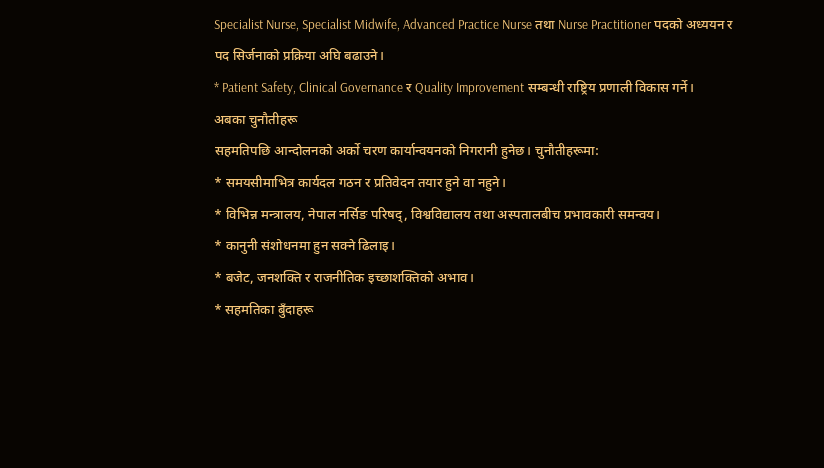Specialist Nurse, Specialist Midwife, Advanced Practice Nurse तथा Nurse Practitioner पदको अध्ययन र पद सिर्जनाको प्रक्रिया अघि बढाउने।
* Patient Safety, Clinical Governance र Quality Improvement सम्बन्धी राष्ट्रिय प्रणाली विकास गर्ने।
अबका चुनौतीहरू
सहमतिपछि आन्दोलनको अर्को चरण कार्यान्वयनको निगरानी हुनेछ। चुनौतीहरूमा:
* समयसीमाभित्र कार्यदल गठन र प्रतिवेदन तयार हुने वा नहुने।
* विभिन्न मन्त्रालय, नेपाल नर्सिङ परिषद्, विश्वविद्यालय तथा अस्पतालबीच प्रभावकारी समन्वय।
* कानुनी संशोधनमा हुन सक्ने ढिलाइ।
* बजेट, जनशक्ति र राजनीतिक इच्छाशक्तिको अभाव।
* सहमतिका बुँदाहरू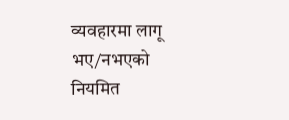व्यवहारमा लागू भए/नभएको नियमित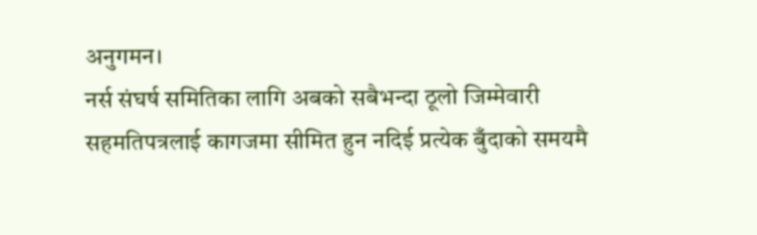अनुगमन।
नर्स संघर्ष समितिका लागि अबको सबैभन्दा ठूलो जिम्मेवारी सहमतिपत्रलाई कागजमा सीमित हुन नदिई प्रत्येक बुँदाको समयमै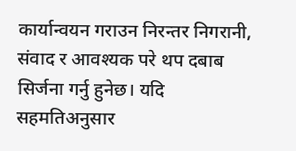कार्यान्वयन गराउन निरन्तर निगरानी, संवाद र आवश्यक परे थप दबाब सिर्जना गर्नु हुनेछ। यदि सहमतिअनुसार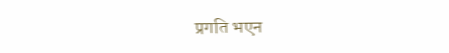प्रगति भएन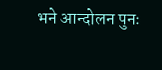भने आन्दोलन पुनः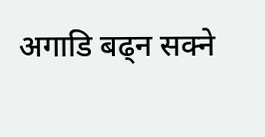अगाडि बढ्न सक्ने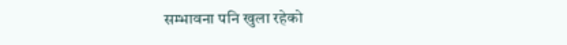सम्भावना पनि खुला रहेको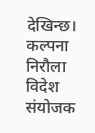देखिन्छ।
कल्पना निरौला
विदेश संयोजक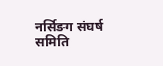नर्सिङग संघर्ष समिति